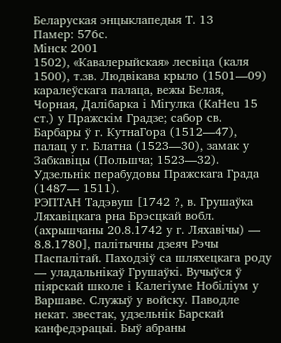Беларуская энцыклапедыя Т. 13
Памер: 576с.
Мінск 2001
1502), «Кавалерыйская» лесвіца (каля 1500), т.зв. Людвікава крыло (1501—09) каралеўскага палаца, вежы Белая, Чорная, Далібарка і Мігулка (KaHeu 15 ст.) у Пражскім Градзе; сабор св. Барбары ў г. КутнаГора (1512—47), палац у г. Блатна (1523—30), замак у Забкавіцы (Польшча; 1523—32). Удзельнік перабудовы Пражскага Града (1487— 1511).
РЭПТАН Тадэвуш [1742 ?, в. Грушаўка Ляхавіцкага рна Брэсцкай вобл. (ахрышчаны 20.8.1742 у г. Ляхавічы) — 8.8.1780], палітычны дзеяч Рэчы Паспалітай. Паходзіў са шляхецкага роду — уладальнікаў Грушаўкі. Вучыўся ў піярскай школе і Калегіуме Нобіліум у Варшаве. Служыў у войску. Паводле некат. звестак, удзельнік Барскай канфедэрацыі. Быў абраны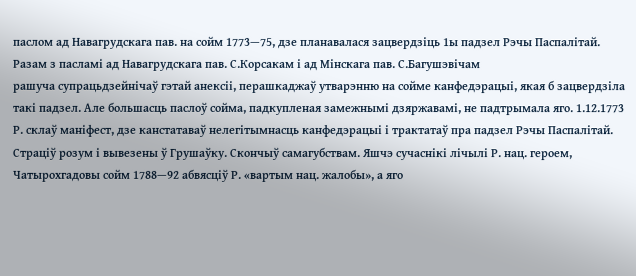паслом ад Навагрудскага пав. на сойм 1773—75, дзе планавалася зацвердзіць 1ы падзел Рэчы Паспалітай. Разам з пасламі ад Навагрудскага пав. С.Корсакам і ад Мінскага пав. С.Багушэвічам
рашуча супрацьдзейнічаў гэтай анексіі, перашкаджаў утварэнню на сойме канфедэрацыі, якая б зацвердзіла такі падзел. Але большасць паслоў сойма, падкупленая замежнымі дзяржавамі, не падтрымала яго. 1.12.1773 Р. склаў маніфест, дзе канстатаваў нелегітымнасць канфедэрацыі і трактатаў пра падзел Рэчы Паспалітай. Страціў розум і вывезены ў Грушаўку. Скончыў самагубствам. Яшчэ сучаснікі лічылі Р. нац. героем, Чатырохгадовы сойм 1788—92 абвясціў Р. «вартым нац. жалобы», а яго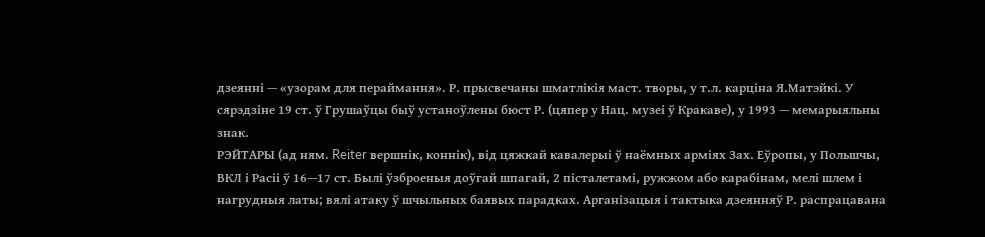дзеянні — «узорам для пераймання». Р. прысвечаны шматлікія маст. творы, у т.л. карціна Я.Матэйкі. У сярэдзіне 19 ст. ў Грушаўцы быў устаноўлены бюст Р. (цяпер у Нац. музеі ў Кракаве), у 1993 — мемарыяльны знак.
РЭЙТАРЫ (ад ням. Reiter вершнік, коннік), від цяжкай кавалерыі ў наёмных арміях Зах. Еўропы, у Польшчы, ВКЛ і Расіі ў 16—17 ст. Былі ўзброеныя доўгай шпагай, 2 пісталетамі, ружжом або карабінам, мелі шлем і нагрудныя латы; вялі атаку ў шчыльных баявых парадках. Арганізацыя і тактыка дзеянняў Р. распрацавана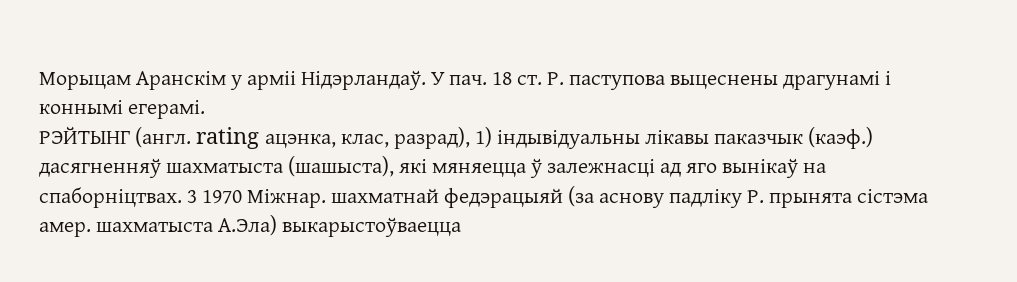Морыцам Аранскім у арміі Нідэрландаў. У пач. 18 ст. Р. паступова выцеснены драгунамі і коннымі егерамі.
РЭЙТЫНГ (англ. rating ацэнка, клас, разрад), 1) індывідуальны лікавы паказчык (каэф.) дасягненняў шахматыста (шашыста), які мяняецца ў залежнасці ад яго вынікаў на спаборніцтвах. 3 1970 Міжнар. шахматнай федэрацыяй (за аснову падліку Р. прынята сістэма амер. шахматыста А.Эла) выкарыстоўваецца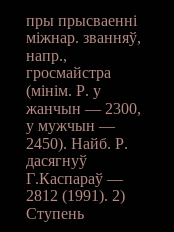пры прысваенні міжнар. званняў, напр., гросмайстра (мінім. Р. у жанчын — 2300, у мужчын — 2450). Найб. Р. дасягнуў Г.Каспараў — 2812 (1991). 2) Ступень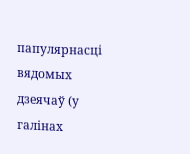папулярнасці вядомых дзеячаў (у галінах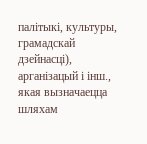палітыкі, культуры, грамадскай дзейнасці), арганізацый і інш., якая вызначаецца шляхам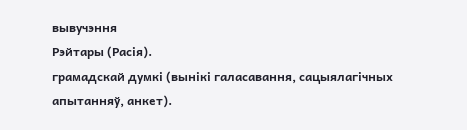вывучэння
Рэйтары (Расія).
грамадскай думкі (вынікі галасавання, сацыялагічных апытанняў, анкет).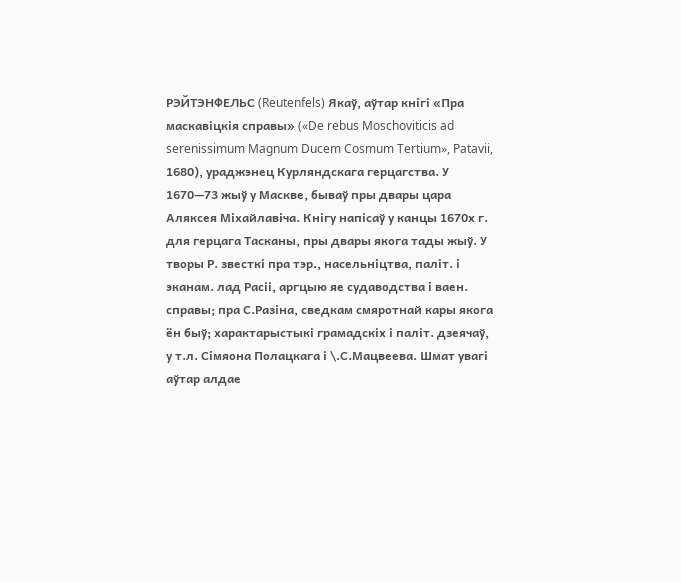РЭЙТЭНФЕЛЬС (Reutenfels) Якаў, аўтар кнігі «Пра маскавіцкія справы» («De rebus Moschoviticis ad serenissimum Magnum Ducem Cosmum Tertium», Patavii, 1680), ураджэнец Курляндскага герцагства. У 1670—73 жыў у Маскве, бываў пры двары цара Аляксея Міхайлавіча. Кнігу напісаў у канцы 1670х г. для герцага Тасканы, пры двары якога тады жыў. У творы Р. звесткі пра тэр., насельніцтва, паліт. і эканам. лад Расіі, аргцыю яе судаводства і ваен. справы; пра С.Разіна, сведкам смяротнай кары якога ён быў; характарыстыкі грамадскіх і паліт. дзеячаў, у т.л. Сімяона Полацкага і \.С.Мацвеева. Шмат увагі аўтар алдае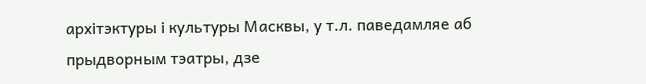архітэктуры і культуры Масквы, у т.л. паведамляе аб прыдворным тэатры, дзе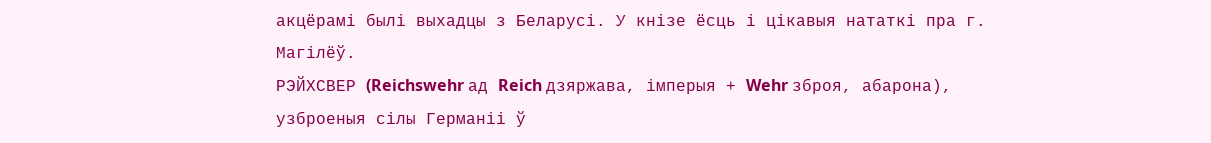акцёрамі былі выхадцы з Беларусі. У кнізе ёсць і цікавыя нататкі пра г. Магілёў.
РЭЙХСВЕР (Reichswehr ад Reich дзяржава, імперыя + Wehr зброя, абарона), узброеныя сілы Германіі ў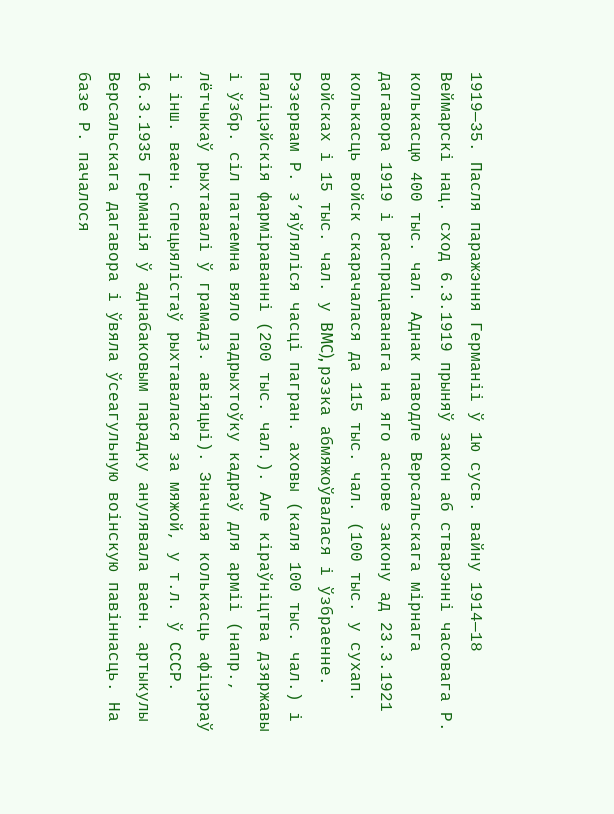1919—35. Пасля паражэння Германіі ў 1ю сусв. вайну 1914—18 Веймарскі нац. сход 6.3.1919 прыняў закон аб стварэнні часовага Р. колькасцю 400 тыс. чал. Аднак паводле Версальскага мірнага дагавора 1919 і распрацаванага на яго аснове закону ад 23.3.1921 колькасць войск скарачалася да 115 тыс. чал. (100 тыс. у сухап. войсках і 15 тыс. чал. у BMC), рэзка абмяжоўвалася і ўзбраенне. Рэзервам Р. з’яўляліся часці пагран. аховы (каля 100 тыс. чал.) і паліцэйскія фарміраванні (200 тыс. чал.). Але кіраўніцтва дзяржавы і ўзбр. сіл патаемна вяло падрыхтоўку кадраў для арміі (напр., лётчыкаў рыхтавалі ў грамадз. авіяцыі). Значная колькасць афіцэраў і інш. ваен. спецыялістаў рыхтавалася за мяжой, у т.л. ў СССР. 16.3.1935 Германія ў аднабаковым парадку анулявала ваен. артыкулы Версальскага дагавора і ўвяла ўсеагульную воінскую павіннасць. На базе Р. пачалося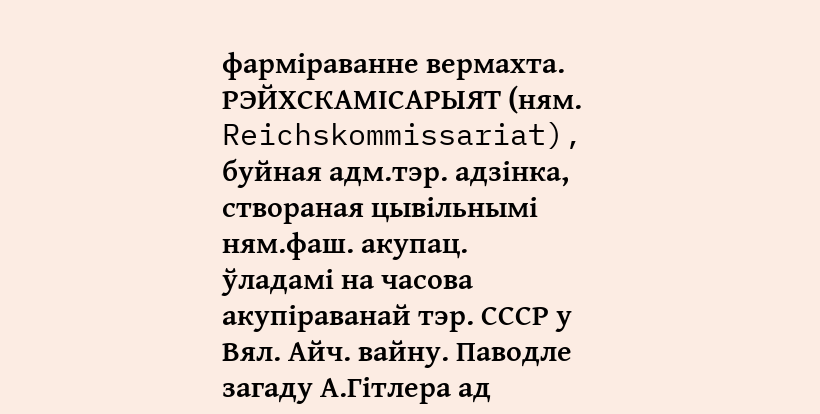фарміраванне вермахта.
РЭЙХСКАМІСАРЫЯТ (ням. Reichskommissariat), буйная адм.тэр. адзінка, створаная цывільнымі ням.фаш. акупац. ўладамі на часова акупіраванай тэр. СССР у Вял. Айч. вайну. Паводле загаду А.Гітлера ад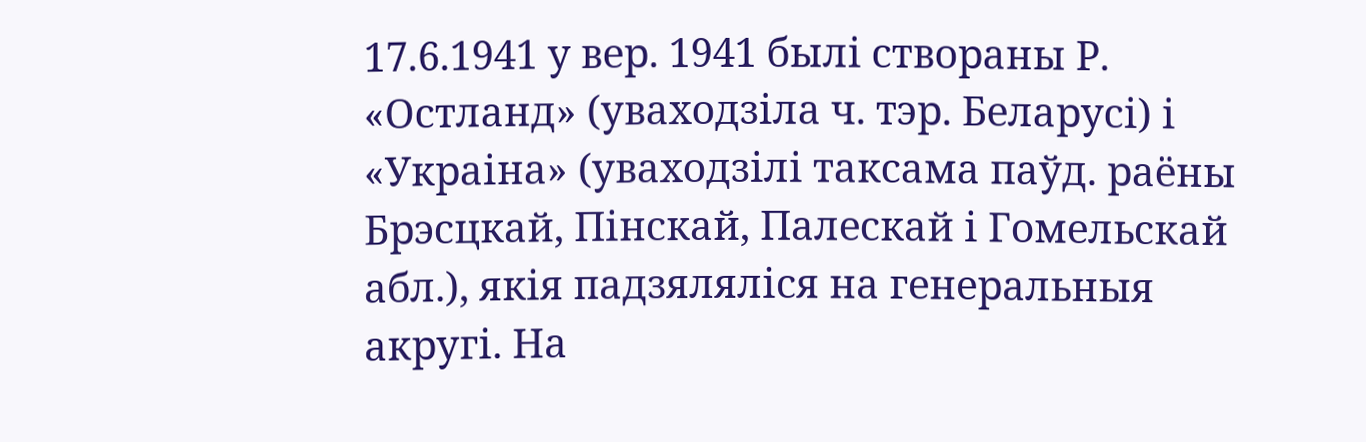17.6.1941 у вер. 1941 былі створаны Р. «Остланд» (уваходзіла ч. тэр. Беларусі) і «Украіна» (уваходзілі таксама паўд. раёны Брэсцкай, Пінскай, Палескай і Гомельскай абл.), якія падзяляліся на генеральныя акругі. На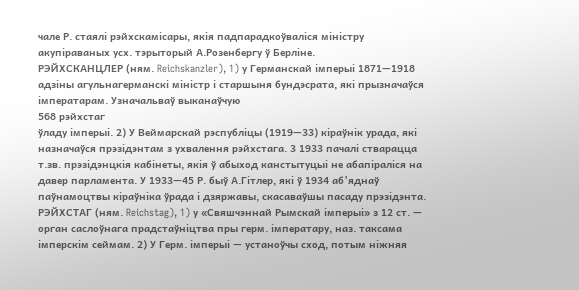чале Р. стаялі рэйхскамісары, якія падпарадкоўваліся міністру акупіраваных усх. тэрыторый А.Розенбергу ў Берліне.
РЭЙХСКАНЦЛЕР (ням. Reichskanzler), 1) у Германскай імперыі 1871—1918 адзіны агульнагерманскі міністр і старшыня бундэсрата, які прызначаўся імператарам. Узначальваў выканаўчую
568 рэйхстаг
ўладу імперыі. 2) У Веймарскай рэспубліцы (1919—33) кіраўнік урада, які назначаўся прэзідэнтам з ухвалення рэйхстага. 3 1933 пачалі стварацца т.зв. прэзідэнцкія кабінеты, якія ў абыход канстытуцыі не абапіраліся на давер парламента. У 1933—45 Р. быў А.Гітлер, які ў 1934 аб’яднаў паўнамоцтвы кіраўніка ўрада і дзяржавы, скасаваўшы пасаду прэзідэнта.
РЭЙХСТАГ (ням. Reichstag), 1) у «Свяшчэннай Рымскай імперыі» з 12 ст. — орган саслоўнага прадстаўніцтва пры герм. імператару, наз. таксама імперскім сеймам. 2) У Герм. імперыі — устаноўчы сход, потым ніжняя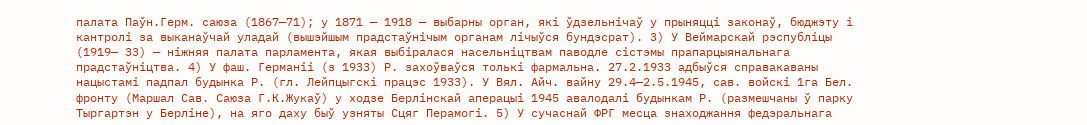палата Паўн.Герм. саюза (1867—71); у 1871 — 1918 — выбарны орган, які ўдзельнічаў у прыняцці законаў, бюджэту і кантролі за выканаўчай уладай (вышэйшым прадстаўнічым органам лічыўся бундэсрат). 3) У Веймарскай рэспубліцы (1919— 33) — ніжняя палата парламента, якая выбіралася насельніцтвам паводле сістэмы прапарцыянальнага прадстаўніцтва. 4) У фаш. Германіі (з 1933) Р. захоўваўся толькі фармальна. 27.2.1933 адбыўся справакаваны нацыстамі падпал будынка Р. (гл. Лейпцыгскі працэс 1933). У Вял. Айч. вайну 29.4—2.5.1945, сав. войскі 1га Бел. фронту (Маршал Сав. Саюза Г.К.Жукаў) у ходзе Берлінскай аперацыі 1945 авалодалі будынкам Р. (размешчаны ў парку Тыргартэн у Берліне), на яго даху быў узняты Сцяг Перамогі. 5) У сучаснай ФРГ месца знаходжання федэральнага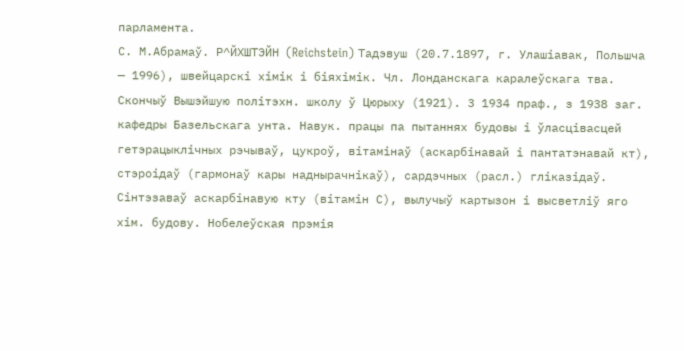парламента.
С. М.Абрамаў. Р^ЙХШТЭЙН (Reichstein) Тадэвуш (20.7.1897, г. Улашіавак, Польшча — 1996), швейцарскі хімік і біяхімік. Чл. Лонданскага каралеўскага тва. Скончыў Вышэйшую політэхн. школу ў Цюрыху (1921). 3 1934 праф., з 1938 заг. кафедры Базельскага унта. Навук. працы па пытаннях будовы і ўласцівасцей гетэрацыклічных рэчываў, цукроў, вітамінаў (аскарбінавай і пантатэнавай кт), стэроідаў (гармонаў кары наднырачнікаў), сардэчных (расл.) гліказідаў. Сінтэзаваў аскарбінавую кту (вітамін С), вылучыў картызон і высветліў яго хім. будову. Нобелеўская прэмія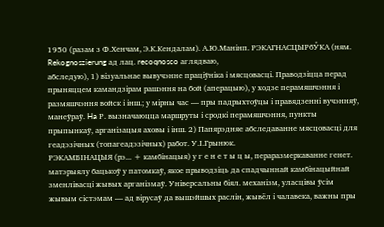1950 (разам з Ф.Хенчам, Э.К.Кендалам). А.Ю.Манінп. РЭКАГНАСЦЫРбЎКА (ням. Rekognoszierung ад лац. recoqnosco аглядваю,
абследую), 1) візуальнае вывучэнне праціўніка і мясцовасці. Праводзіцца перад прыняццем камандзірам рашэння на бой (аперацыю), у ходзе перамяшчэння і размяшчэння войск і інш.; у мірны час — пры падрыхтоўцы і правядзенні вучэнняў, манеўраў. Ha Р. вызначаюцца маршруты і сродкі перамяшчэння, пункты прыпынкаў, арганізацыя аховы і інш. 2) Папярэдняе абследаванне мясцовасці для геадэзічных (топагеадэзічных) работ. У.І.Грынюк.
РЭКАМБІНАЦЫЯ (рэ... + камбінацыя) у г е н е т ы ц ы, пераразмеркаванне генет. матэрыялу бацькоў у патомкаў, якое прыводзіць да спадчыннай камбінацыйнай зменлівасці жывых арганізмаў. Універсальны біял. механізм, уласцівы ўсім жывым сістэмам — ад вірусаў да вышэйшых раслін, жывёл і чалавека, важны пры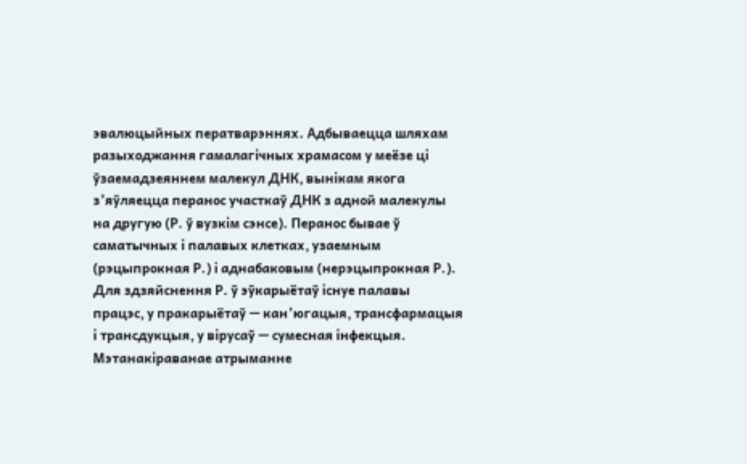эвалюцыйных ператварэннях. Адбываецца шляхам разыходжання гамалагічных храмасом у меёзе ці ўзаемадзеяннем малекул ДНК, вынікам якога з’яўляецца перанос участкаў ДНК з адной малекулы на другую (Р. ў вузкім сэнсе). Перанос бывае ў саматычных і палавых клетках, узаемным (рэцыпрокная Р.) і аднабаковым (нерэцыпрокная Р.). Для здзяйснення Р. ў эўкарыётаў існуе палавы працэс, у пракарыётаў — кан’югацыя, трансфармацыя і трансдукцыя, у вірусаў — сумесная інфекцыя. Мэтанакіраванае атрыманне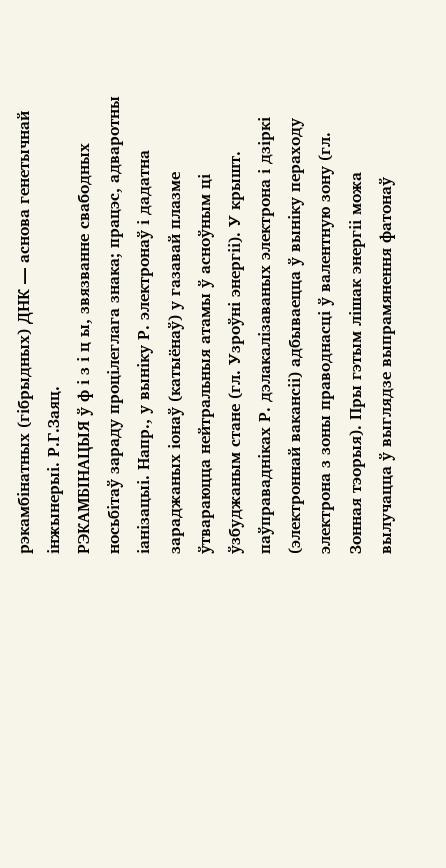рэкамбінатных (гібрыдных) ДНК — аснова генетычнай інжынерыі. Р.Г.Заяц.
РЭКАМБІНАЦЫЯ ў ф і з і ц ы, звязванне свабодных носьбітаў зараду процілеглага знака; працэс, адваротны іанізацыі. Напр., у выніку Р. электронаў і дадатна зараджаных іонаў (катыёнаў) у газавай плазме ўтвараюцца нейтральныя атамы ў асноўным ці ўзбуджаным стане (гл. Узроўні энергіі). У крышт. паўправадніках Р. дэлакалізаваных электрона і дзіркі (электроннай вакансіі) адбываецца ў выніку пераходу электрона з зоны праводнасці ў валентную зону (гл. Зонная тэорыя). Пры гэтым лішак энергіі можа вылучацца ў выглядзе выпрамянення фатонаў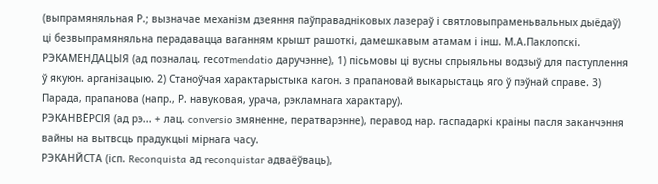(выпрамяняльная Р.; вызначае механізм дзеяння паўправадніковых лазераў і святловыпраменьвальных дыёдаў) ці безвыпрамяняльна перадавацца ваганням крышт рашоткі, дамешкавым атамам і інш. М.А.Паклопскі.
РЭКАМЕНДАЦЫЯ (ад позналац. гесотmendatio даручэнне), 1) пісьмовы ці вусны спрыяльны водзыў для паступлення ў якуюн. арганізацыю. 2) Станоўчая характарыстыка кагон. з прапановай выкарыстаць яго ў пэўнай справе. 3) Парада, прапанова (напр., Р. навуковая, урача, рэкламнага характару).
РЭКАНВЁРСІЯ (ад рэ... + лац. conversio змяненне, ператварэнне), перавод нар. гаспадаркі краіны пасля заканчэння вайны на вытвсць прадукцыі мірнага часу.
РЭКАНЙСТА (ісп. Reconquista ад reconquistar адваёўваць),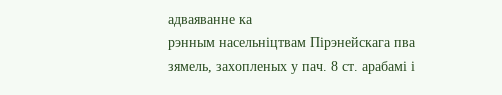адваяванне ка
рэнным насельніцтвам Пірэнейскага пва зямель, захопленых у пач. 8 ст. арабамі і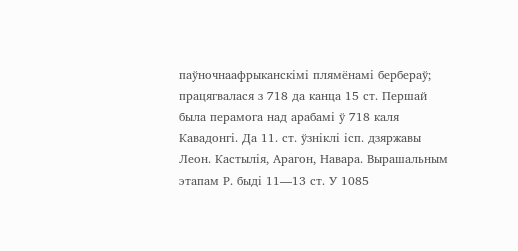паўночнаафрыканскімі плямёнамі бербераў; працягвалася з 718 да канца 15 ст. Першай была перамога над арабамі ў 718 каля Кавадонгі. Да 11. ст. ўзніклі ісп. дзяржавы Леон. Кастылія, Арагон, Навара. Вырашальным этапам Р. быді 11—13 ст. У 1085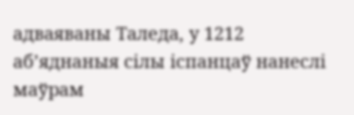адваяваны Таледа, у 1212 аб’яднаныя сілы іспанцаў нанеслі маўрам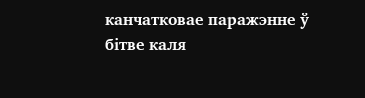канчатковае паражэнне ў бітве каля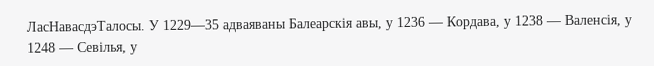ЛасНавасдэТалосы. У 1229—35 адваяваны Балеарскія авы, у 1236 — Кордава, у 1238 — Валенсія, у 1248 — Севілья, у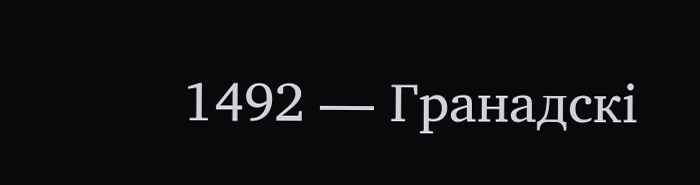1492 — Гранадскі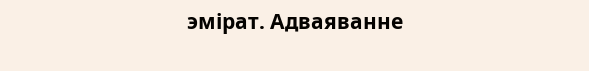эмірат. Адваяванне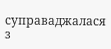суправаджалася з